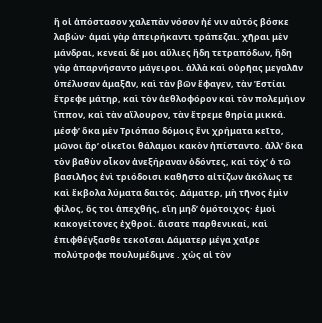ἤ οἱ ἀπόστασον χαλεπὰν νόσον ἠέ νιν αὐτός βόσκε λαβών· ἁμαὶ γὰρ ἀπειρήκαντι τράπεζαι. χῆραι μὲν μάνδραι, κενεαὶ δέ μοι αὔλιες ἤδη τετραπόδων, ἤδη γὰρ ἀπαρνήσαντο μάγειροι. ἀλλὰ καὶ οὐρῆας μεγαλᾶν ὑπέλυσαν ἁμαξᾶν, καὶ τὰν βῶν ἔφαγεν, τὰν Ἑστίαι ἔτρεφε μάτηρ, καὶ τὸν ἀεθλοφόρον καὶ τὸν πολεμήιον ἵππον, καὶ τὰν αἴλουρον, τὰν ἔτρεμε θηρία μικκά. μέσφʼ ὅκα μὲν Τριόπαο δόμοις ἔνι χρήματα κεῖτο, μῶνοι ἄρʼ οἰκεῖοι θάλαμοι κακὸν ἠπίσταντο. ἀλλʼ ὅκα τὸν βαθὺν οἶκον ἀνεξήραναν ὀδόντες, καὶ τόχʼ ὁ τῶ βασιλῆος ἐνὶ τριόδοισι καθῆστο αἰτίζων ἀκόλως τε καὶ ἔκβολα λύματα δαιτός. Δάματερ, μὴ τῆνος ἐμὶν φίλος, ὅς τοι ἀπεχθής, εἴη μηδʼ ὁμότοιχος· ἐμοὶ κακογείτονες ἐχθροί. ἄισατε παρθενικαί, καὶ ἐπιφθέγξασθε τεκοῖσαι Δάματερ μέγα χαῖρε πολύτροφε πουλυμέδιμνε . χὠς αἱ τὸν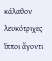κάλαθον λευκότριχες ἵπποι ἄγοντι